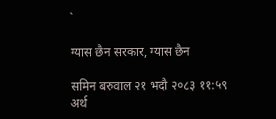`

ग्यास छैन सरकार, ग्यास छैन

समिन बरुवाल २१ भदौ २०८३ ११:५९
अर्थ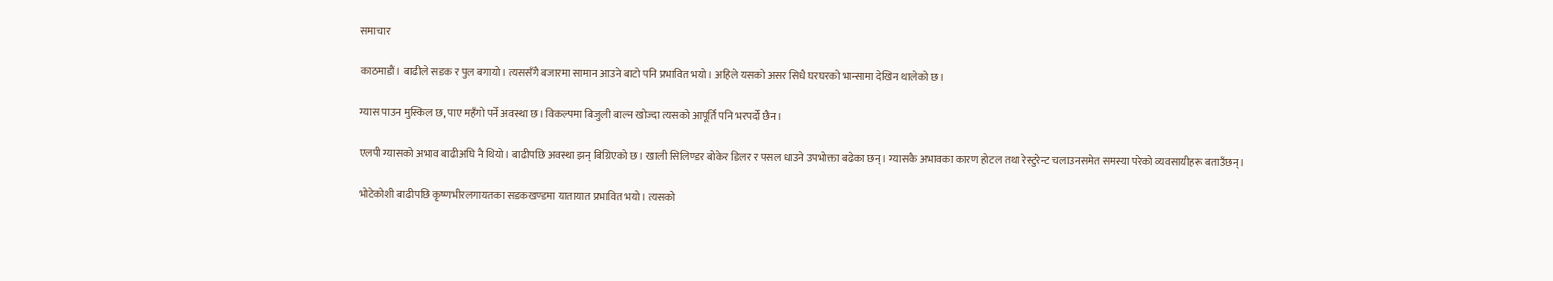समाचार

काठमाडौं। बाढीले सडक र पुल बगायो। त्यससँगै बजारमा सामान आउने बाटो पनि प्रभावित भयो। अहिले यसको असर सिधै घरघरको भान्सामा देखिन थालेको छ।

ग्यास पाउन मुस्किल छ, पाए महँगो पर्ने अवस्था छ। विकल्पमा बिजुली बाल्न खोज्दा त्यसको आपूर्ति पनि भरपर्दो छैन।

एलपी ग्यासको अभाव बाढीअघि नै थियो। बाढीपछि अवस्था झन् बिग्रिएको छ। खाली सिलिण्डर बोकेर डिलर र पसल धाउने उपभोक्ता बढेका छन्। ग्यासकै अभावका कारण होटल तथा रेस्टुरेन्ट चलाउनसमेत समस्या परेको व्यवसायीहरू बताउँछन्।

भोटेकोशी बाढीपछि कृष्णभीरलगायतका सडकखण्डमा यातायात प्रभावित भयो। त्यसको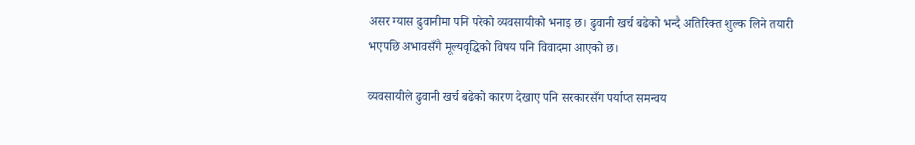असर ग्यास ढुवानीमा पनि परेको व्यवसायीको भनाइ छ। ढुवानी खर्च बढेको भन्दै अतिरिक्त शुल्क लिने तयारी भएपछि अभावसँगै मूल्यवृद्धिको विषय पनि विवादमा आएको छ।

व्यवसायीले ढुवानी खर्च बढेको कारण देखाए पनि सरकारसँग पर्याप्त समन्वय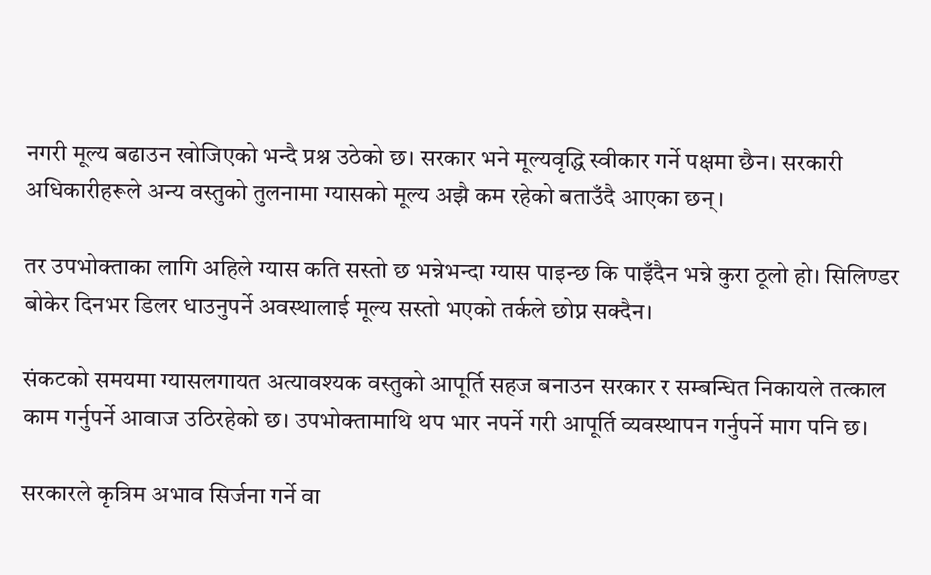नगरी मूल्य बढाउन खोजिएको भन्दै प्रश्न उठेको छ। सरकार भने मूल्यवृद्धि स्वीकार गर्ने पक्षमा छैन। सरकारी अधिकारीहरूले अन्य वस्तुको तुलनामा ग्यासको मूल्य अझै कम रहेको बताउँदै आएका छन्।

तर उपभोक्ताका लागि अहिले ग्यास कति सस्तो छ भन्नेभन्दा ग्यास पाइन्छ कि पाइँदैन भन्ने कुरा ठूलो हो। सिलिण्डर बोकेर दिनभर डिलर धाउनुपर्ने अवस्थालाई मूल्य सस्तो भएको तर्कले छोप्न सक्दैन।

संकटको समयमा ग्यासलगायत अत्यावश्यक वस्तुको आपूर्ति सहज बनाउन सरकार र सम्बन्धित निकायले तत्काल काम गर्नुपर्ने आवाज उठिरहेको छ। उपभोक्तामाथि थप भार नपर्ने गरी आपूर्ति व्यवस्थापन गर्नुपर्ने माग पनि छ।

सरकारले कृत्रिम अभाव सिर्जना गर्ने वा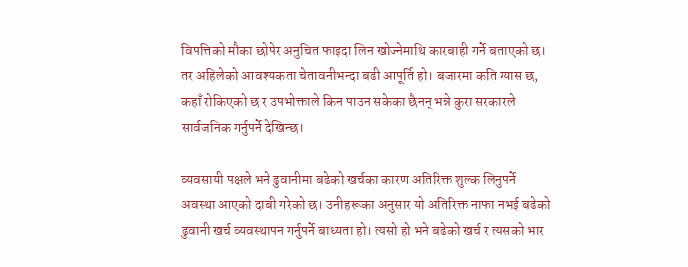विपत्तिको मौका छोपेर अनुचित फाइदा लिन खोज्नेमाथि कारबाही गर्ने बताएको छ। तर अहिलेको आवश्यकता चेतावनीभन्दा बढी आपूर्ति हो। बजारमा कति ग्यास छ, कहाँ रोकिएको छ र उपभोक्ताले किन पाउन सकेका छैनन् भन्ने कुरा सरकारले सार्वजनिक गर्नुपर्ने देखिन्छ।

व्यवसायी पक्षले भने ढुवानीमा बढेको खर्चका कारण अतिरिक्त शुल्क लिनुपर्ने अवस्था आएको दाबी गरेको छ। उनीहरूका अनुसार यो अतिरिक्त नाफा नभई बढेको ढुवानी खर्च व्यवस्थापन गर्नुपर्ने बाध्यता हो। त्यसो हो भने बढेको खर्च र त्यसको भार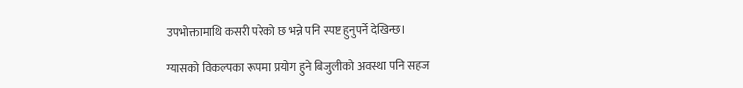उपभोक्तामाथि कसरी परेको छ भन्ने पनि स्पष्ट हुनुपर्ने देखिन्छ।

ग्यासको विकल्पका रूपमा प्रयोग हुने बिजुलीको अवस्था पनि सहज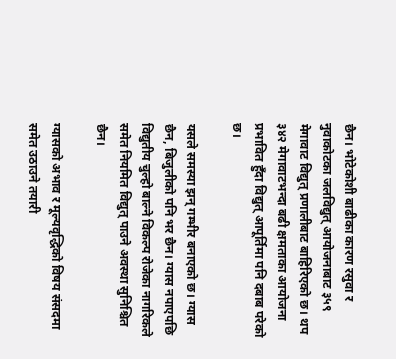छैन। भोटेकोशी बाढीका कारण रसुवा र नुवाकोटका जलविद्युत् आयोजनाबाट ३५९ मेगावाट विद्युत् प्रणालीबाट बाहिरिएको छ। थप ३४२ मेगावाटभन्दा बढी क्षमताका आयोजना प्रभावित हुँदा विद्युत् आपूर्तिमा पनि दबाब परेको छ।

यसले समस्या झन् गम्भीर बनाएको छ। ग्यास छैन, बिजुलीको पनि भर छैन। ग्यास नपाएपछि विद्युतीय चुल्हो बाल्ने विकल्प रोजेका नागरिकले समेत नियमित विद्युत् पाउने अवस्था सुनिश्चित छैन।

ग्यासको अभाव र मूल्यवृद्धिको विषय संसदमा समेत उठाउने तयारी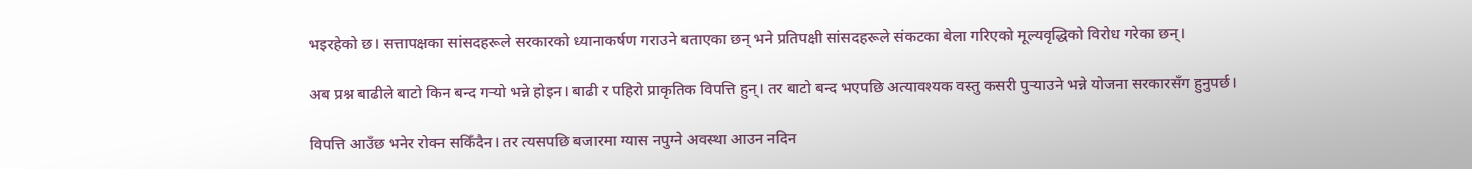भइरहेको छ। सत्तापक्षका सांसदहरूले सरकारको ध्यानाकर्षण गराउने बताएका छन् भने प्रतिपक्षी सांसदहरूले संकटका बेला गरिएको मूल्यवृद्धिको विरोध गरेका छन्।

अब प्रश्न बाढीले बाटो किन बन्द गर्‍यो भन्ने होइन। बाढी र पहिरो प्राकृतिक विपत्ति हुन्। तर बाटो बन्द भएपछि अत्यावश्यक वस्तु कसरी पुर्‍याउने भन्ने योजना सरकारसँग हुनुपर्छ।

विपत्ति आउँछ भनेर रोक्न सकिँदैन। तर त्यसपछि बजारमा ग्यास नपुग्ने अवस्था आउन नदिन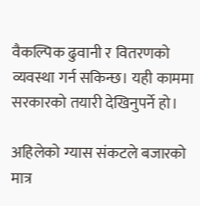वैकल्पिक ढुवानी र वितरणको व्यवस्था गर्न सकिन्छ। यही काममा सरकारको तयारी देखिनुपर्ने हो।

अहिलेको ग्यास संकटले बजारको मात्र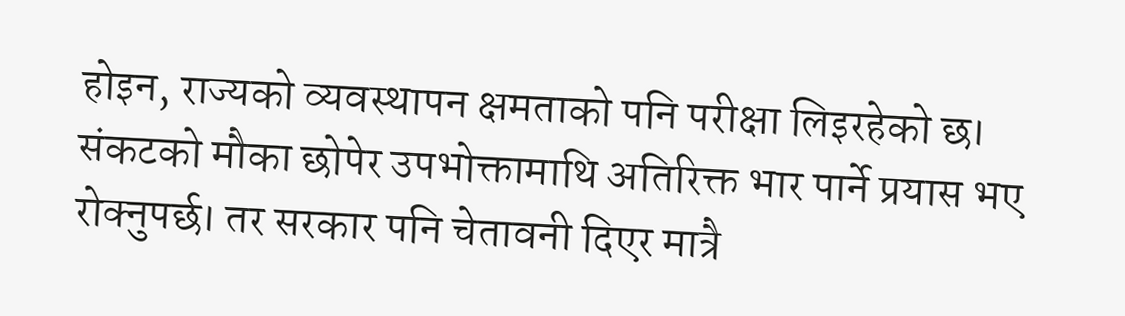होइन, राज्यको व्यवस्थापन क्षमताको पनि परीक्षा लिइरहेको छ। संकटको मौका छोपेर उपभोक्तामाथि अतिरिक्त भार पार्ने प्रयास भए रोक्नुपर्छ। तर सरकार पनि चेतावनी दिएर मात्रै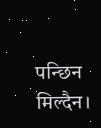पन्छिन मिल्दैन।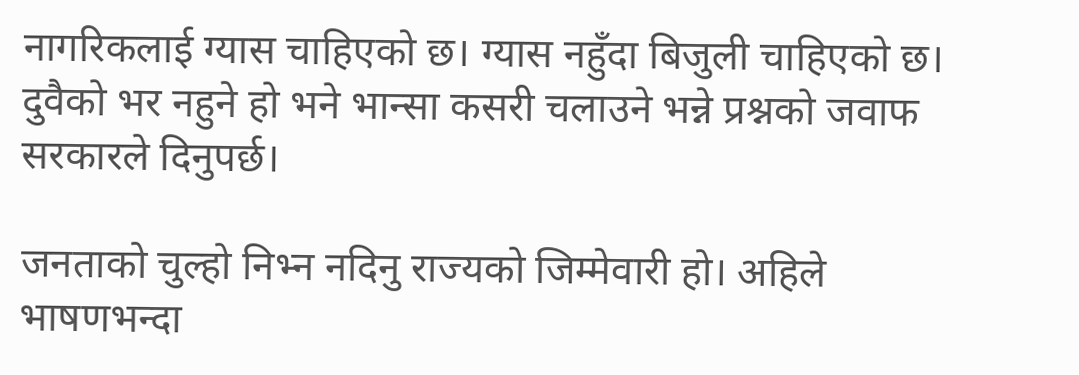नागरिकलाई ग्यास चाहिएको छ। ग्यास नहुँदा बिजुली चाहिएको छ। दुवैको भर नहुने हो भने भान्सा कसरी चलाउने भन्ने प्रश्नको जवाफ सरकारले दिनुपर्छ।

जनताको चुल्हो निभ्न नदिनु राज्यको जिम्मेवारी हो। अहिले भाषणभन्दा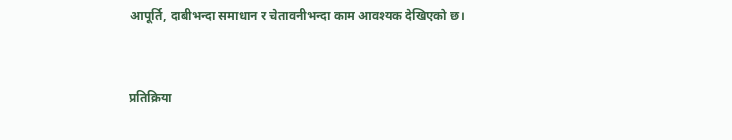आपूर्ति, दाबीभन्दा समाधान र चेतावनीभन्दा काम आवश्यक देखिएको छ।


प्रतिक्रिया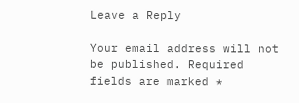Leave a Reply

Your email address will not be published. Required fields are marked *